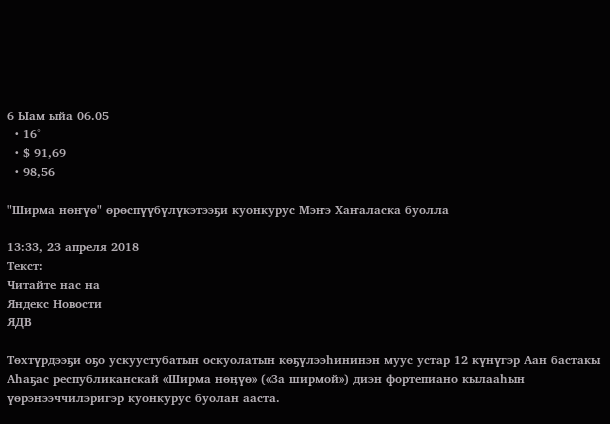6 Ыам ыйа 06.05
  • 16°
  • $ 91,69
  • 98,56

"Ширма нөҥүө" өрөспүүбүлүкэтээҕи куонкурус Мэҥэ Хаҥаласка буолла

13:33, 23 апреля 2018
Текст:
Читайте нас на
Яндекс Новости
ЯДВ

Төхтүрдээҕи оҕо ускуустубатын оскуолатын көҕүлээһининэн муус устар 12 күнүгэр Аан бастакы Аһаҕас республиканскай «Ширма нөӊүө» («За ширмой») диэн фортепиано кылааһын үөрэнээччилэригэр куонкурус буолан ааста.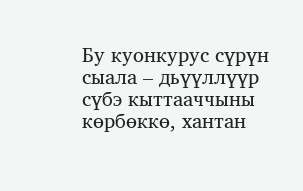Бу куонкурус сүрүн сыала – дьүүллүүр сүбэ кыттааччыны көрбөккө, хантан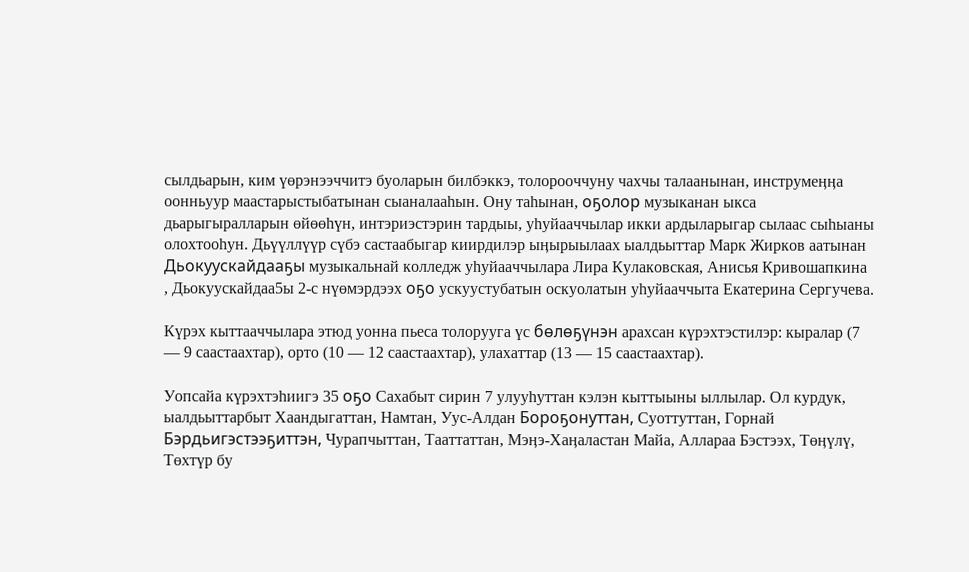сылдьарын, ким үөрэнээччитэ буоларын билбэккэ, толорооччуну чахчы талаанынан, инструмеӊӊа оонньуур маастарыстыбатынан сыаналааһын. Ону таһынан, оҕолор музыканан ыкса дьарыгыралларын өйөөһүн, интэриэстэрин тардыы, уһуйааччылар икки ардыларыгар сылаас сыһыаны олохтооһун. Дьүүллүүр сүбэ састаабыгар киирдилэр ыӊырыылаах ыалдьыттар Марк Жирков аатынан Дьокуускайдааҕы музыкальнай колледж уһуйааччылара Лира Кулаковская, Анисья Кривошапкина , Дьокуускайдаа5ы 2-с нүөмэрдээх оҕо ускуустубатын оскуолатын уһуйааччыта Екатерина Сергучева.

Күрэх кыттааччылара этюд уонна пьеса толорууга үс бөлөҕүнэн арахсан күрэхтэстилэр: кыралар (7 — 9 саастаахтар), орто (10 — 12 саастаахтар), улахаттар (13 — 15 саастаахтар).

Уопсайа күрэхтэһиигэ 35 оҕо Сахабыт сирин 7 улууһуттан кэлэн кыттыыны ыллылар. Ол курдук, ыалдьыттарбыт Хаандыгаттан, Намтан, Уус-Алдан Бороҕонуттан, Суоттуттан, Горнай Бэрдьигэстээҕиттэн, Чурапчыттан, Тааттаттан, Мэӊэ-Хаӊаластан Майа, Аллараа Бэстээх, Төӊүлү, Төхтүр бу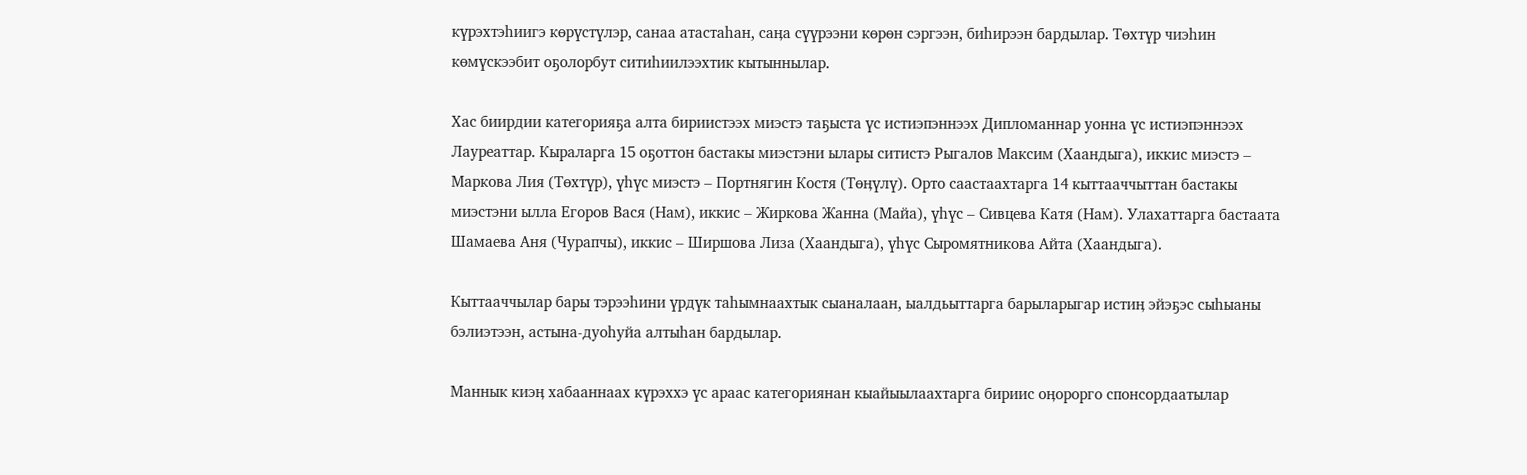күрэхтэһиигэ көрүстүлэр, санаа атастаһан, саӊа сүүрээни көрөн сэргээн, биһирээн бардылар. Төхтүр чиэһин көмүскээбит оҕолорбут ситиһиилээхтик кытыннылар.

Хас биирдии категорияҕа алта бириистээх миэстэ таҕыста үс истиэпэннээх Дипломаннар уонна үс истиэпэннээх Лауреаттар. Кыраларга 15 оҕоттон бастакы миэстэни ылары ситистэ Рыгалов Максим (Хаандыга), иккис миэстэ – Маркова Лия (Төхтүр), үһүс миэстэ – Портнягин Костя (Төӊүлү). Орто саастаахтарга 14 кыттааччыттан бастакы миэстэни ылла Егоров Вася (Нам), иккис – Жиркова Жанна (Майа), үһүс – Сивцева Катя (Нам). Улахаттарга бастаата Шамаева Аня (Чурапчы), иккис – Ширшова Лиза (Хаандыга), үһүс Сыромятникова Айта (Хаандыга).

Кыттааччылар бары тэрээһини үрдүк таһымнаахтык сыаналаан, ыалдьыттарга барыларыгар истиӊ эйэҕэс сыһыаны бэлиэтээн, астына-дуоһуйа алтыһан бардылар.

Маннык киэӊ хабааннаах күрэххэ үс араас категориянан кыайыылаахтарга бириис оӊорорго спонсордаатылар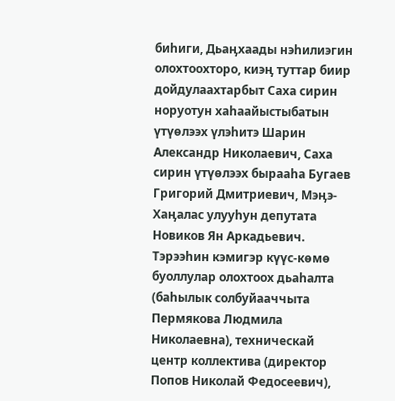биһиги, Дьаӊхаады нэһилиэгин олохтоохторо, киэӊ туттар биир дойдулаахтарбыт Саха сирин норуотун хаһаайыстыбатын үтүөлээх үлэһитэ Шарин Александр Николаевич, Саха сирин үтүөлээх бырааһа Бугаев Григорий Дмитриевич, Мэӊэ-Хаӊалас улууһун депутата Новиков Ян Аркадьевич. Тэрээһин кэмигэр күүс-көмө буоллулар олохтоох дьаһалта (баһылык солбуйааччыта Пермякова Людмила Николаевна), техническай центр коллектива (директор Попов Николай Федосеевич),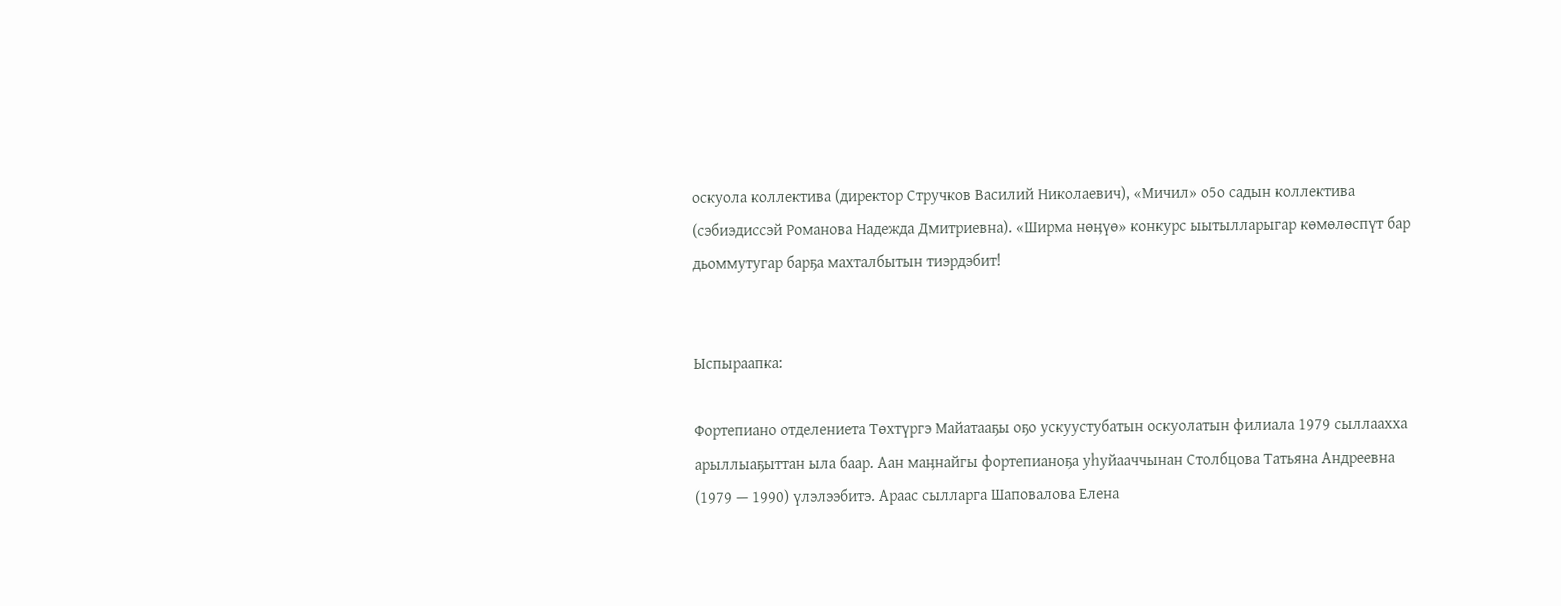оскуола коллектива (директор Стручков Василий Николаевич), «Мичил» о5о садын коллектива (сэбиэдиссэй Романова Надежда Дмитриевна). «Ширма нөӊүө» конкурс ыытылларыгар көмөлөспүт бар дьоммутугар барҕа махталбытын тиэрдэбит!


Ыспыраапка:

Фортепиано отделениета Төхтүргэ Майатааҕы оҕо ускуустубатын оскуолатын филиала 1979 сыллаахха арыллыаҕыттан ыла баар. Аан маӊнайгы фортепианоҕа уһуйааччынан Столбцова Татьяна Андреевна (1979 — 1990) үлэлээбитэ. Араас сылларга Шаповалова Елена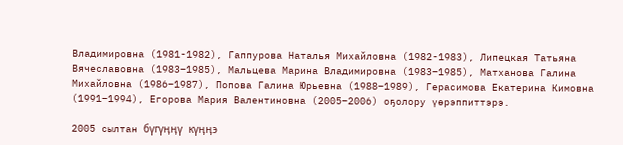Владимировна (1981-1982), Гаппурова Наталья Михайловна (1982-1983), Липецкая Татьяна Вячеславовна (1983–1985), Мальцева Марина Владимировна (1983–1985), Матханова Галина Михайловна (1986–1987), Попова Галина Юрьевна (1988–1989), Герасимова Екатерина Кимовна (1991–1994), Егорова Мария Валентиновна (2005–2006) оҕолору үөрэппиттэрэ.

2005 сылтан бүгүӊӊү күӊӊэ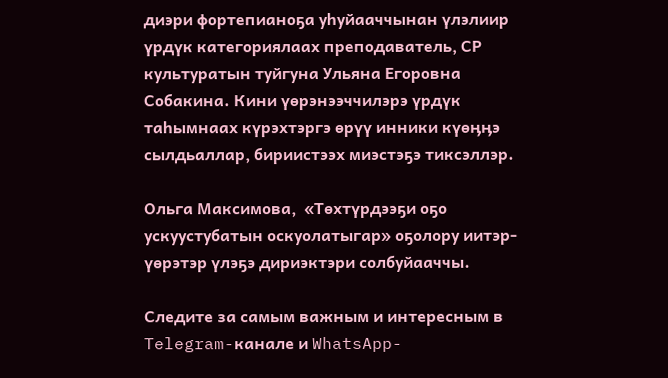диэри фортепианоҕа уһуйааччынан үлэлиир үрдүк категориялаах преподаватель, СР культуратын туйгуна Ульяна Егоровна Собакина. Кини үөрэнээччилэрэ үрдүк таһымнаах күрэхтэргэ өрүү инники күөӊӊэ сылдьаллар, бириистээх миэстэҕэ тиксэллэр.

Ольга Максимова,  «Төхтүрдээҕи оҕо ускуустубатын оскуолатыгар» оҕолору иитэр-үөрэтэр үлэҕэ дириэктэри солбуйааччы.

Следите за самым важным и интересным в Telegram-канале и WhatsApp-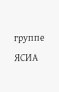группе ЯСИА